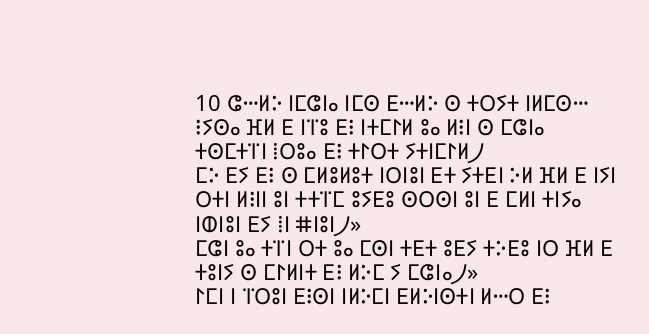10 ⵛⵈⵍⴾ ⵏⵎⵛⵏⴰ ⵏⵎⵙ ⴹⵈⵍⴾ ⵙ ⵜⵔⵢⵜ ⵏⵍⵎⵙⵈ ⵗⵢⵙⴰ ⴼⵍ ⴹ ⵏⴶⵓ ⴹⵗ ⵏⵜⵎⵤⵍ ⵓⴰ ⵍⵗⵏ ⵙ ⵎⵛⵏⴰ ⵜⵙⵎⵜⴶⵏ ⵂⵔⵓⴰ ⴹⵗ ⵜⵤⵔⵜ ⵢⵜⵏⵎⵤⵍ⵰
ⵎⴾ ⴹⵢ ⴹⵗ ⵙ ⵎⵍⵓⵍⵓⵜ ⵏⵔⵏⵓⵏ ⴹⵜ ⵢⵜⴹⵏ ⴾⵍ ⴼⵍ ⴹ ⵏⵢⵏ ⵔⵜⵏ ⵍⵗⵏⵏ ⵓⵏ ⵜⵜⴶⵎ ⵓⵢⴹⵓ ⵙⵔⵙⵏ ⵓⵏ ⴹ ⵎⵍⵏ ⵜⵏⵢⴰ ⵏⵀⵏⵓⵏ ⴹⵢ ⵂⵏ ⵌⵏⵓⵏ⵰»
ⵎⵛⵏ ⵓⴰ ⵜⴶⵏ ⵔⵜ ⵓⴰ ⵎⵙⵏ ⵜⴹⵜ ⵓⴹⵢ ⵜⴾⴹⵓ ⵏⵔ ⴼⵍ ⴹ ⵜⵓⵏⵢ ⵙ ⵎⵤⵍⵏⵜ ⴹⵗ ⵍⴾⵎ ⵢ ⵎⵛⵏⴰ⵰»
ⵤⵎⵏ ⵏ ⴶⵔⵓⵏ ⴹⵗⵙⵏ ⵏⵍⴾⵎⵏ ⴹⵍⴾⵏⵙⵜⵏ ⵍⵈⵔ ⴹⵗ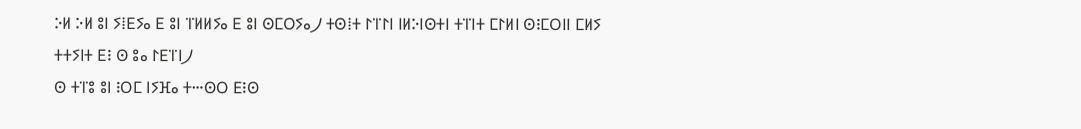ⴾⵍ ⴾⵍ ⵓⵏ ⵢⵂⴹⵢⴰ ⴹ ⵓⵏ ⴶⵍⵍⵢⴰ ⴹ ⵓⵏ ⵙⵎⵔⵢⴰ⵰ ⵜⵙⵂⵜ ⵤⴶⵤⵏ ⵏⵍⴾⵏⵙⵜⵏ ⵜⴶⵏⵜ ⵎⵤⵍⵏ ⵙⵗⵎⵔⵏⵏ ⵎⵍⵢ ⵜⵜⵢⵏⵜ ⴹⵗ ⵙ ⵓⴰ ⵤⴹⴶⵏ⵰
ⵙ ⵜⴶⵓ ⵓⵏ ⵗⵔⵎ ⵏⵢⴼⴰ ⵜⵈⵙⵔ ⴹⵗⵙ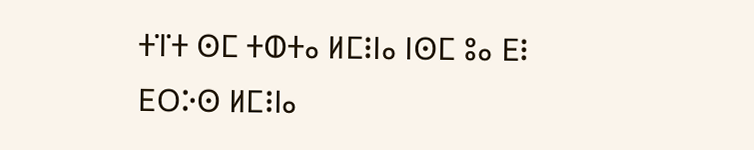ⵜⴶⵜ ⵙⵎ ⵜⵀⵜⴰ ⵍⵎⵗⵏⴰ ⵏⵙⵎ ⵓⴰ ⴹⵗ ⴹⵔⴾⵙ ⵍⵎⵗⵏⴰ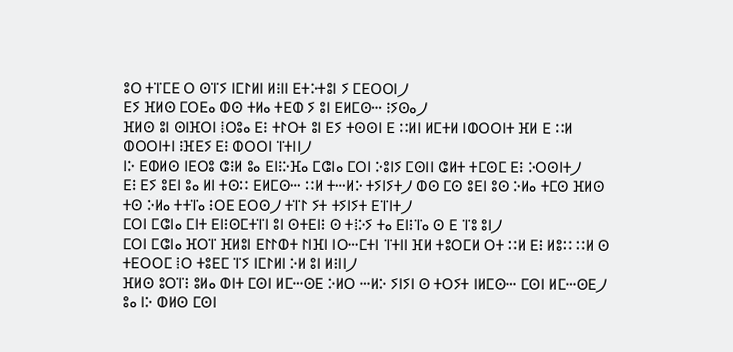ⵓⵔ ⵜⴶⵎⴹ ⵔ ⵙⴶⵢ ⵏⵎⵤⵍⵏ ⵍⵗⵏⵏ ⴹⵜⴾⵜⵓⵏ ⵢ ⵎⴹⵔⵔⵏ⵰
ⴹⵢ ⴼⵍⵙ ⵎⵔⴹⴰ ⵀⵙ ⵜⵍⴰ ⵜⴹⵀ ⵢ ⵓⵏ ⴹⵍⵎⵙⵈ ⵗⵢⵙⴰ⵰
ⴼⵍⵙ ⵓⵏ ⵙⵏⴼⵔⵏ ⵂⵔⵓⴰ ⴹⵗ ⵜⵤⵔⵜ ⵓⵏ ⴹⵢ ⵜⵙⵙⵏ ⴹ ⵆⵍⵏ ⵍⵎⵜⵍ ⵏⵀⵔⵔⵏⵜ ⴼⵍ ⴹ ⵆⵍ ⵀⵔⵔⵏⵜⵏ ⵗⴼⴹⵢ ⴹⵗ ⵀⵔⵔⵏ ⴶⵜⵏⵏ⵰
ⵏⴾ ⴹⵀⵍⵙ ⵏⴹⵔⵓ ⵛⵗⵍ ⵓⴰ ⴹⵏⵗⴾⴼⴰ ⵎⵛⵏⴰ ⵎⵔⵏ ⴾⵓⵏⵢ ⵎⵙⵏⵏ ⵛⵍⵜ ⵜⵎⵙⵎ ⴹⵗ ⴾⵔⵙⵏⵜ⵰
ⴹⵗ ⴹⵢ ⵓⴹⵏ ⵓⴰ ⵍⵏ ⵜⵙⵆ ⴹⵍⵎⵙⵈ ⵆⵍ ⵜⵈⵍⴾ ⵜⵢⵏⵢⵜ⵰ ⵀⵙ ⵎⵙ ⵓⴹⵏ ⵓⵙ ⴾⵍⴰ ⵜⵎⵙ ⴼⵍⵙ ⵜⵙ ⴾⵍⴰ ⵜⵜⴶⴰ ⵗⵔⴹ ⴹⵔⵙ⵰ ⵜⴶⵤ ⵢⵜ ⵜⵢⵏⵢⵜ ⴹⴶⵏⵜ⵰
ⵎⵔⵏ ⵎⵛⵏⴰ ⵎⵏⵜ ⴹⵏⵗⵙⵎⵜⴶⵏ ⵓⵏ ⵙⵜⴹⵏⵗ ⵙ ⵜⵂⴾⵢ ⵜⴰ ⴹⵏⵗⴶⴰ ⵙ ⴹ ⴶⵓ ⵓⵏ⵰
ⵎⵔⵏ ⵎⵛⵏⴰ ⴼⵔⴶ ⴼⵍⵓⵏ ⴹⵤⵤⵀⵜ ⵤⵏⴼⵏ ⵏⵔⵈⵎⵜⵏ ⴶⵜⵏⵏ ⴼⵍ ⵜⵓⵔⵎⵍ ⵔⵜ ⵆⵍ ⴹⵗ ⵍⵓⵆ ⵆⵍ ⵙ ⵜⴹⵔⵔⵎ ⵂⵔ ⵜⵓⴹⵎ ⴶⵢ ⵏⵎⵤⵍⵏ ⴾⵍ ⵓⵏ ⵍⵗⵏⵏ⵰
ⴼⵍⵙ ⵓⵔⴶⵗ ⵓⵍⴰ ⵀⵏⵜ ⵎⵙⵏ ⵍⵎⵈⵙⴹ ⴾⵍⵔ ⵈⵍⴾ ⵢⵏⵢⵏ ⵙ ⵜⵔⵢⵜ ⵏⵍⵎⵙⵈ ⵎⵙⵏ ⵍⵎⵈⵙⴹ⵰
ⵓⴰ ⵏⴾ ⵀⵍⵙ ⵎⵙⵏ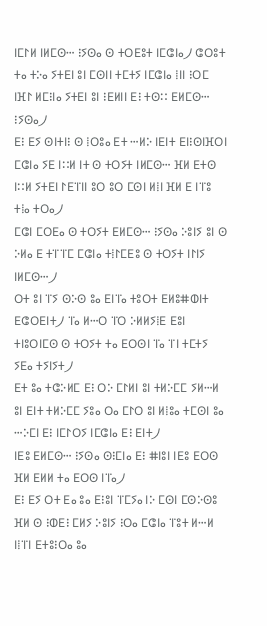ⵏⵎⵤⵍ ⵏⵍⵎⵙⵈ ⵗⵢⵙⴰ ⵙ ⵜⵔⴹⵓⵜ ⵏⵎⵛⵏⴰ⵰ ⵛⵔⵓⵜ ⵜⴰ ⵜⴾⴰ ⵢⵜⴹⵏ ⵓⵏ ⵎⵙⵏⵏ ⵜⵎⵜⵢ ⵏⵎⵛⵏⴰ ⵂⵏⵏ ⵗⵔⵎ ⵏⴼⵤ ⵍⵎⵗⵏⴰ ⵢⵜⴹⵏ ⵓⵏ ⵗⴹⵍⵏⵏ ⴹⵗ ⵜⵙⵆ ⴹⵍⵎⵙⵈ ⵗⵢⵙⴰ⵰
ⴹⵗ ⴹⵢ ⵙⵏⵜⵏⵗ ⵙ ⵂⵔⵓⴰ ⴹⵜ ⵈⵍⴾ ⵏⴹⵏⵜ ⴹⵏⵗⵙⵏⴼⵔⵏ ⵎⵛⵏⴰ ⵢⴹ ⵏⵆⵍ ⵏⵜ ⵙ ⵜⵔⵢⵜ ⵏⵍⵎⵙⵈ ⴼⵍ ⴹⵜⵙ ⵏⵆⵍ ⵢⵜⴹⵏ ⵤⴹⴶⵏⵏ ⵓⵔ ⵓⵔ ⵎⵙⵏ ⵍⵂⵏ ⴼⵍ ⴹ ⵏⴶⵓ ⵜⵂⴰ ⵜⵔⴰ⵰
ⵎⵛⵏ ⵎⵔⴹⴰ ⵙ ⵜⵔⵢⵜ ⴹⵍⵎⵙⵈ ⵗⵢⵙⴰ ⴾⵓⵏⵢ ⵓⵏ ⵙ ⴾⵍⴰ ⴹ ⵜⴶⴶⵎ ⵎⵛⵏⴰ ⵜⵂⵤⵎⴹⵓ ⵙ ⵜⵔⵢⵜ ⵏⵤⵏⵢ ⵏⵍⵎⵙⵈ⵰
ⵔⵜ ⵓⵏ ⴶⵢ ⵙⴾⵙ ⵓⴰ ⴹⵏⴶⴰ ⵜⵓⵔⵜ ⴹⵍⵓⵌⵀⵏⵜ ⴹⵛⵔⴹⵏⵜ⵰ ⴶⴰ ⵍⵈⵔ ⴶⵔ ⴾⵍⵍⵢⵂⴹ ⴹⵓⵏ ⵜⵏⵓⵔⵏⵎⵙ ⵙ ⵜⵔⵢⵜ ⵜⴰ ⴹⵔⵙⵏ ⴶⴰ ⴶⵏ ⵜⵎⵜⵢ ⵢⴹⴰ ⵜⵢⵏⵢⵜ⵰
ⴹⵜ ⵓⴰ ⵜⵛⴾⵍⵎ ⴹⵗ ⵔⴾ ⵎⵤⵍⵏ ⵓⵏ ⵜⵍⴾⵎⵎ ⵢⵍⵈⵍ ⵓⵏ ⴹⵏⵜ ⵜⵍⴾⵎⵎ ⵢⵓⴰ ⵔⴰ ⵎⵤⵔ ⵓⵏ ⵍⵂⵓⴰ ⵜⵎⵙⵏ ⵓⴰ ⵈⴾⵎⵏ ⴹⵗ ⵏⵎⵤⵔⵢ ⵏⵎⵛⵏⴰ ⴹⵗ ⴹⵏⵜ⵰
ⵏⴹⵓ ⴹⵍⵎⵙⵈ ⵗⵢⵙⴰ ⵙⵗⵎⵏⴰ ⴹⵗ ⵌⵏⵓⵏ ⵏⴹⵓ ⴹⵔⵙ ⴼⵍ ⴹⵍⵍ ⵜⴰ ⴹⵔⵙ ⵏⴶⴰ⵰
ⴹⵗ ⴹⵢ ⵔⵜ ⴹⴰ ⵓⴰ ⴹⵗⵓⵏ ⴶⵎⵢⴰ ⵏⴾ ⵎⵙⵏ ⵎⵙⴾⵙⵓ ⴼⵍ ⵙ ⵗⵀⴹⵗ ⵎⵍⵢ ⴾⵓⵏⵢ ⵗⵔⴰ ⵎⵛⵏⴰ ⴶⵓⵜ ⵍⵈⵍ ⵏⵂⴶⵏ ⴹⵜⵓⵗⵔⴰ ⵓⴰ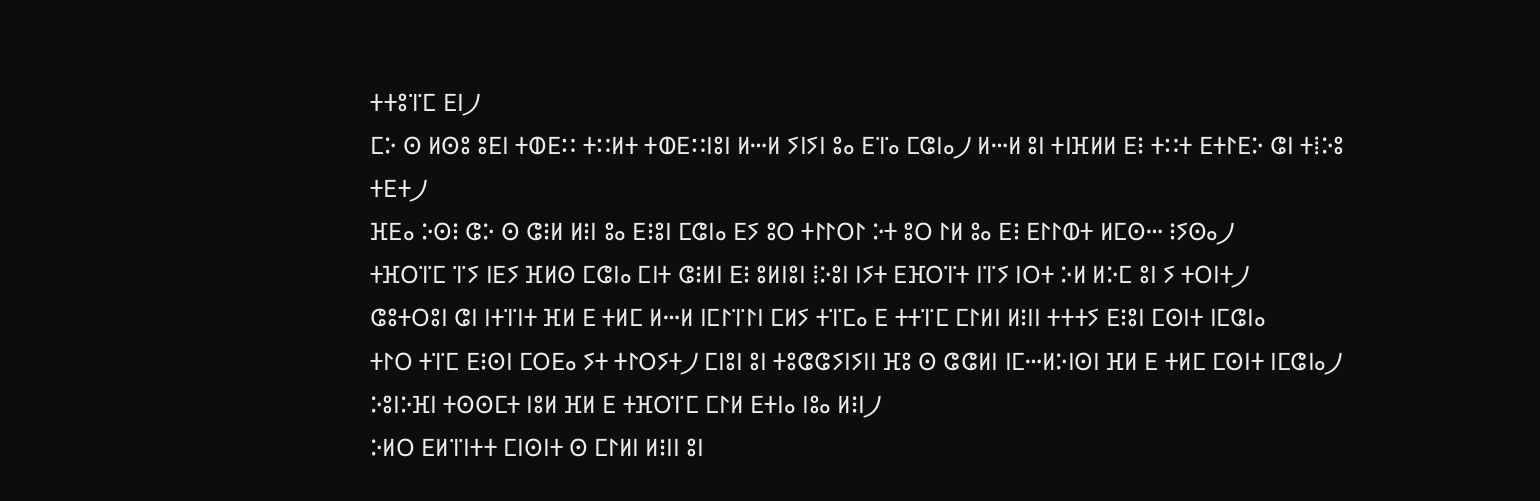ⵜⵜⵓⴶⵎ ⴹⵏ⵰
ⵎⴾ ⵙ ⵍⵙⵓ ⵓⴹⵏ ⵜⵀⴹⵆ ⵜⵆⵍⵜ ⵜⵀⴹⵆⵏⵓⵏ ⵍⵈⵍ ⵢⵏⵢⵏ ⵓⴰ ⴹⴶⴰ ⵎⵛⵏⴰ⵰ ⵍⵈⵍ ⵓⵏ ⵜⵏⴼⵍⵍ ⴹⵗ ⵜⵆⵜ ⴹⵜⵤⴹⴾ ⵛⵏ ⵜⵂⴾⵓ ⵜⴹⵜ⵰
ⴼⴹⴰ ⴾⵙⵗ ⵛⴾ ⵙ ⵛⵗⵍ ⵍⵗⵏ ⵓⴰ ⴹⵗⵓⵏ ⵎⵛⵏⴰ ⴹⵢ ⵓⵔ ⵜⵤⵤⵔⵤ ⴾⵜ ⵓⵔ ⵤⵍ ⵓⴰ ⴹⵗ ⴹⵤⵤⵀⵜ ⵍⵎⵙⵈ ⵗⵢⵙⴰ⵰
ⵜⴼⵔⴶⵎ ⴶⵢ ⵏⴹⵢ ⴼⵍⵙ ⵎⵛⵏⴰ ⵎⵏⵜ ⵛⵗⵍⵏ ⴹⵗ ⵓⵍⵏⵓⵏ ⵂⴾⵓⵏ ⵏⵢⵜ ⴹⴼⵔⴶⵜ ⵏⴶⵢ ⵏⵔⵜ ⴾⵍ ⵍⴾⵎ ⵓⵏ ⵢ ⵜⵔⵏⵜ⵰
ⵛⵓⵜⵔⵓⵏ ⵛⵏ ⵏⵜⴶⵏⵜ ⴼⵍ ⴹ ⵜⵍⵎ ⵍⵈⵍ ⵏⵎⵤⴶⵤⵏ ⵎⵍⵢ ⵜⴶⵎⴰ ⴹ ⵜⵜⴶⵎ ⵎⵤⵍⵏ ⵍⵗⵏⵏ ⵜⵜⵜⵢ ⴹⵗⵓⵏ ⵎⵙⵏⵜ ⵏⵎⵛⵏⴰ
ⵜⵤⵔ ⵜⴶⵎ ⴹⵗⵙⵏ ⵎⵔⴹⴰ ⵢⵜ ⵜⵤⵔⵢⵜ⵰ ⵎⵏⵓⵏ ⵓⵏ ⵜⵓⵛⵛⵢⵏⵢⵏⵏ ⴼⵓ ⵙ ⵛⵛⵍⵏ ⵏⵎⵈⵍⴾⵏⵙⵏ ⴼⵍ ⴹ ⵜⵍⵎ ⵎⵙⵏⵜ ⵏⵎⵛⵏⴰ⵰
ⴾⵓⵏⴾⴼⵏ ⵜⵙⵙⵎⵜ ⵏⵓⵍ ⴼⵍ ⴹ ⵜⴼⵔⴶⵎ ⵎⵤⵍ ⴹⵜⵏⴰ ⵏⵓⴰ ⵍⵗⵏ⵰
ⴾⵍⵔ ⴹⵍⴶⵏⵜⵜ ⵎⵏⵙⵏⵜ ⵙ ⵎⵤⵍⵏ ⵍⵗⵏⵏ ⵓⵏ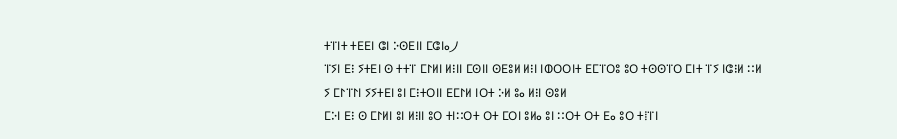ⵜⴶⵏⵜ ⵜⴹⴹⵏ ⵛⵏ ⴾⵙⴹⵏⵏ ⵎⵛⵏⴰ⵰
ⴶⵢⵏ ⴹⵗ ⵢⵜⴹⵏ ⵙ ⵜⵜⴶ ⵎⵤⵍⵏ ⵍⵗⵏⵏ ⵎⵙⵏⵏ ⵙⴹⵓⵍ ⵍⵗⵏ ⵏⵀⵔⵔⵏⵜ ⴹⵎⴶⵔⵓ ⵓⵔ ⵜⵙⵙⴶⵔ ⵎⵏⵜ ⴶⵢ ⵏⵛⵗⵍ ⵆⵍ ⵢ ⵎⵤⴶⵤⵏ ⵢⵢⵜⴹⵏ ⵓⵏ ⵎⵗⵜⵔⵏⵏ ⴹⵎⵤⵍ ⵏⵔⵜ ⴾⵍ ⵓⴰ ⵍⵗⵏ ⵙⵓⵍ
ⵎⴾⵏ ⴹⵗ ⵙ ⵎⵤⵍⵏ ⵓⵏ ⵍⵗⵏⵏ ⵓⵔ ⵜⵏⵆⵔⵜ ⵔⵜ ⵎⵔⵏ ⵓⵍⴰ ⵓⵏ ⵆⵔⵜ ⵔⵜ ⴹⴰ ⵓⵔ ⵜⵂⴶⵏ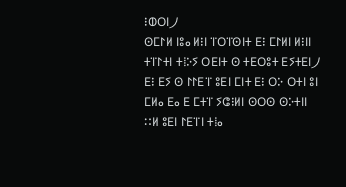ⵗⵀⵔⵏ⵰
ⵙⵎⵤⵍ ⵏⵓⴰ ⵍⵗⵏ ⴶⵔⴶⵙⵏⵜ ⴹⵗ ⵎⵤⵍⵏ ⵍⵗⵏⵏ ⵜⴶⵤⵜⵏ ⵜⵂⴾⵢ ⵔⴹⵏⵜ ⵙ ⵜⴹⵔⵓⵜ ⴹⵢⵜⴹⵏ⵰
ⴹⵗ ⴹⵢ ⵙ ⵤⵤⴹⴶ ⵓⴹⵏ ⵎⵏⵜ ⴹⵗ ⵔⴾ ⵔⵜⵏ ⵓⵏ ⵎⵍⴰ ⴹⴰ ⴹ ⵎⵜⴶ ⵢⵛⵗⵍⵏ ⵙⵔⵙ ⵙⴾⵜⵏⵏ ⵆⵍ ⵓⴹⵏ ⵤⴹⴶⵏ ⵜⵂⴰ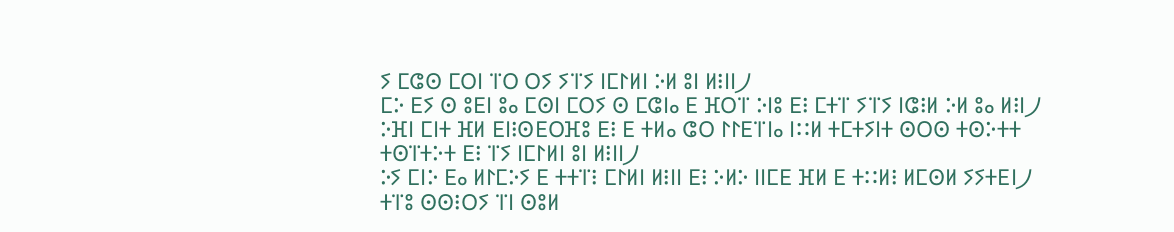ⵢ ⵎⵛⵙ ⵎⵔⵏ ⴶⵔ ⵔⵢ ⵢⴶⵢ ⵏⵎⵤⵍⵏ ⴾⵍ ⵓⵏ ⵍⵗⵏⵏ⵰
ⵎⴾ ⴹⵢ ⵙ ⵓⴹⵏ ⵓⴰ ⵎⵙⵏ ⵎⵔⵢ ⵙ ⵎⵛⵏⴰ ⴹ ⴼⵔⴶ ⴾⵏⵓ ⴹⵗ ⵎⵜⴶ ⵢⴶⵢ ⵏⵛⵗⵍ ⴾⵍ ⵓⴰ ⵍⵗⵏ⵰
ⴾⴼⵏ ⵎⵏⵜ ⴼⵍ ⴹⵏⵗⵙⴹⵔⴼⵓ ⴹⵗ ⴹ ⵜⵍⴰ ⵛⵔ ⵤⵤⴹⴶⵏⴰ ⵏⵆⵍ ⵜⵎⵜⵢⵏⵜ ⵙⵔⵙ ⵜⵙⴾⵜⵜ ⵜⵙⴶⵜⴾⵜ ⴹⵗ ⴶⵢ ⵏⵎⵤⵍⵏ ⵓⵏ ⵍⵗⵏⵏ⵰
ⴾⵢ ⵎⵏⴾ ⴹⴰ ⵍⵤⵎⴾⵢ ⴹ ⵜⵜⴶⵗ ⵎⵤⵍⵏ ⵍⵗⵏⵏ ⴹⵗ ⴾⵍⴾ ⵏⵏⵎⴹ ⴼⵍ ⴹ ⵜⵆⵍⵗ ⵍⵎⵙⵍ ⵢⵢⵜⴹⵏ⵰ ⵜⴶⵓ ⵙⵙⵗⵔⵢ ⴶⵏ ⵙⵓⵍ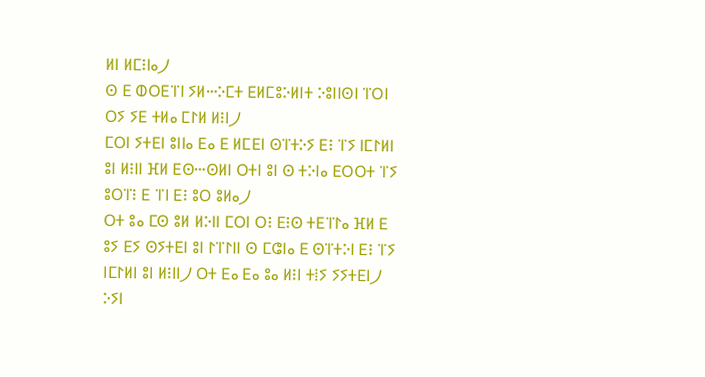ⵍⵏ ⵍⵎⵗⵏⴰ⵰
ⵙ ⴹ ⵀⵔⴹⴶⵏ ⵢⵍⵈⴾⵎⵜ ⴹⵍⵎⵓⴾⵍⵏⵜ ⴾⵓⵏⵏⵙⵏ ⴶⵔⵏ ⵔⵢ ⵢⴹ ⵜⵍⴰ ⵎⵤⵍ ⵍⵗⵏ⵰
ⵎⵔⵏ ⵢⵜⴹⵏ ⵓⵏⵏⴰ ⴹⴰ ⴹ ⵍⵎⴹⵏ ⵙⴶⵜⴾⵢ ⴹⵗ ⴶⵢ ⵏⵎⵤⵍⵏ ⵓⵏ ⵍⵗⵏⵏ ⴼⵍ ⴹⵙⵈⵙⵍⵏ ⵔⵜⵏ ⵓⵏ ⵙ ⵜⴾⵏⴰ ⴹⵔⵔⵜ ⴶⵢ ⵓⵔⴶⵗ ⴹ ⴶⵏ ⴹⵗ ⵓⵔ ⵓⵍⴰ⵰
ⵔⵜ ⵓⴰ ⵎⵙ ⵓⵍ ⵍⴾⵏⵏ ⵎⵔⵏ ⵔⵗ ⴹⵗⵙ ⵜⴹⴶⵤⴰ ⴼⵍ ⴹ ⵓⵢ ⴹⵢ ⵙⵢⵜⴹⵏ ⵓⵏ ⵤⴶⵤⵏⵏ ⵙ ⵎⵛⵏⴰ ⴹ ⵙⴶⵜⴾⵏ ⴹⵗ ⴶⵢ ⵏⵎⵤⵍⵏ ⵓⵏ ⵍⵗⵏⵏ⵰ ⵔⵜ ⴹⴰ ⴹⴰ ⵓⴰ ⵍⵗⵏ ⵜⵂⵢ ⵢⵢⵜⴹⵏ⵰
ⴾⵢⵏ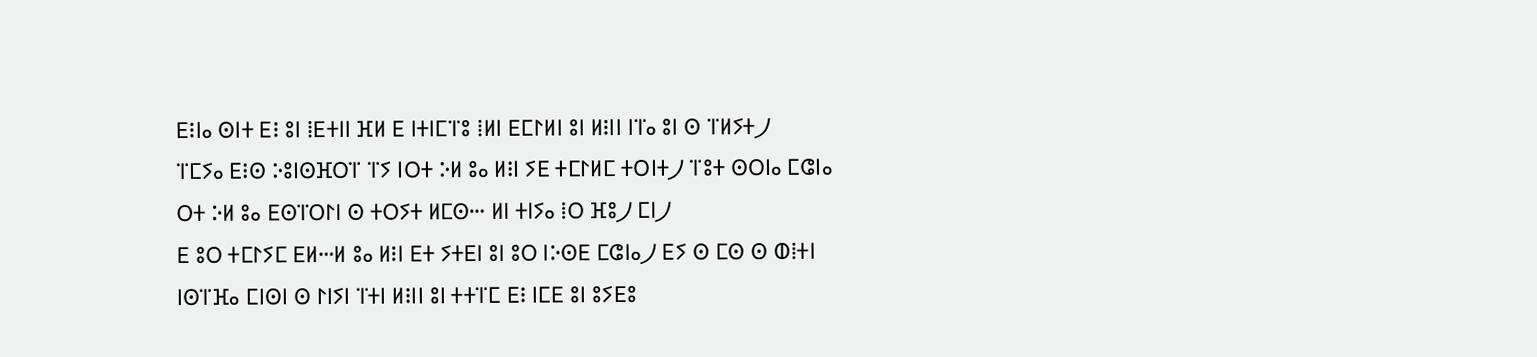ⴹⵗⵏⴰ ⵙⵏⵜ ⴹⵗ ⵓⵏ ⵂⴹⵜⵏⵏ ⴼⵍ ⴹ ⵏⵜⵏⵎⴶⵓ ⵂⵍⵏ ⴹⵎⵤⵍⵏ ⵓⵏ ⵍⵗⵏⵏ ⵏⴶⴰ ⵓⵏ ⵙ ⴶⵍⵢⵜ⵰
ⴶⵎⵢⴰ ⴹⵗⵙ ⴾⵓⵏⵙⴼⵔⴶ ⴶⵢ ⵏⵔⵜ ⴾⵍ ⵓⴰ ⵍⵗⵏ ⵢⴹ ⵜⵎⵤⵍⵎ ⵜⵔⵏⵜ⵰ ⴶⵓⵜ ⵙⵔⵏⴰ ⵎⵛⵏⴰ ⵔⵜ ⴾⵍ ⵓⴰ ⴹⵙⴶⵔⵤⵏ ⵙ ⵜⵔⵢⵜ ⵍⵎⵙⵈ ⵍⵏ ⵜⵏⵢⴰ ⵂⵔ ⴼⵓ⵰ ⵎⵏ⵰
ⴹ ⵓⵔ ⵜⵎⵤⵢⵎ ⴹⵍⵈⵍ ⵓⴰ ⵍⵗⵏ ⴹⵜ ⵢⵜⴹⵏ ⵓⵏ ⵓⵔ ⵏⴾⵙⴹ ⵎⵛⵏⴰ⵰ ⴹⵢ ⵙ ⵎⵙ ⵙ ⵀⵂⵜⵏ ⵏⵙⴶⴼⴰ ⵎⵏⵙⵏ ⵙ ⵤⵏⵢⵏ ⴶⵜⵏ ⵍⵗⵏⵏ ⵓⵏ ⵜⵜⴶⵎ ⴹⵗ ⵏⵎⴹ ⵓⵏ ⵓⵢⴹⵓ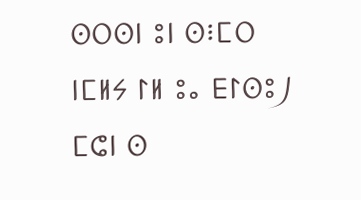ⵙⵔⵙⵏ ⵓⵏ ⵙⵗⵎⵔ ⵏⵎⵍⵢ ⵤⵍ ⵓⴰ ⴹⵤⵙⵓ⵰
ⵎⵛⵏ ⵙ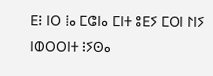ⴹⵗ ⵏⵔ ⵂⴰ ⵎⵛⵏⴰ ⵎⵏⵜ ⵓⴹⵢ ⵎⵔⵏ ⵤⵏⵢ ⵏⵀⵔⵔⵏⵜ ⵗⵢⵙⴰ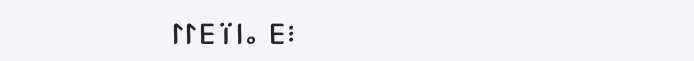ⵤⵤⴹⴶⵏⴰ ⴹⵗ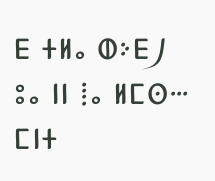ⴹ ⵜⵍⴰ ⵀⴾⴹ⵰
ⵓⴰ ⵏⵏ ⵂⴰ ⵍⵎⵙⵈ ⵎⵏⵜ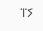ⴶⵢ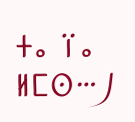ⵜⴰ ⴶⴰ ⵍⵎⵙⵈ⵰